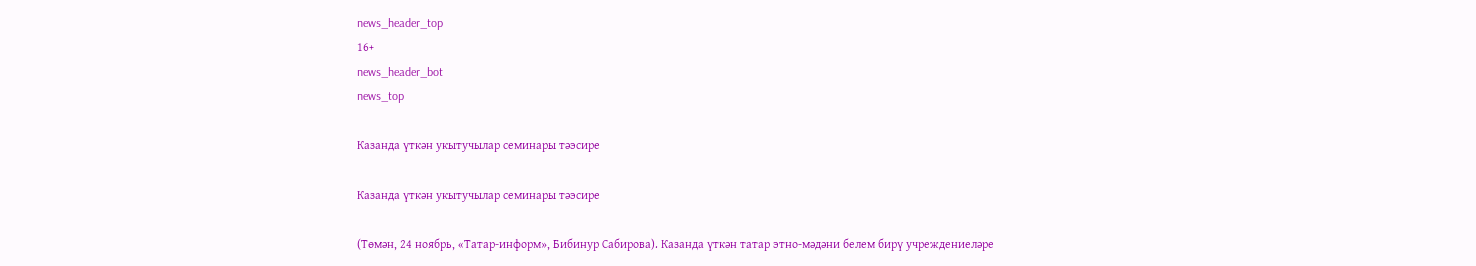news_header_top
16+
news_header_bot
news_top

Казанда үткән укытучылар семинары тәэсире

Казанда үткән укытучылар семинары тәэсире

(Төмән, 24 ноябрь, «Татар-информ», Бибинур Сабирова). Казанда үткән татар этно-мәдәни белем бирү учреждениеләре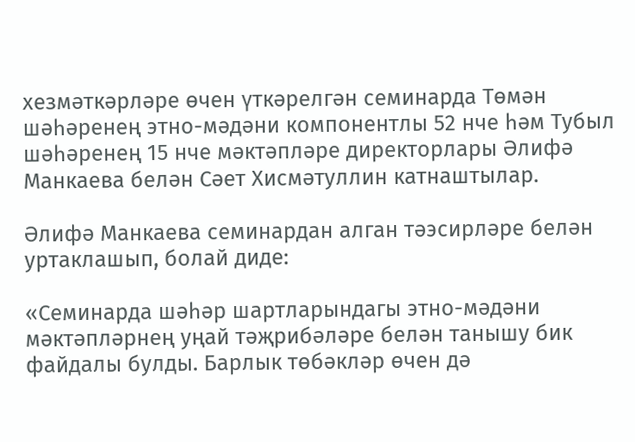хезмәткәрләре өчен үткәрелгән семинарда Төмән шәһәренең этно-мәдәни компонентлы 52 нче һәм Тубыл шәһәренең 15 нче мәктәпләре директорлары Әлифә Манкаева белән Сәет Хисмәтуллин катнаштылар.

Әлифә Манкаева семинардан алган тәэсирләре белән уртаклашып, болай диде:

«Семинарда шәһәр шартларындагы этно-мәдәни мәктәпләрнең уңай тәҗрибәләре белән танышу бик файдалы булды. Барлык төбәкләр өчен дә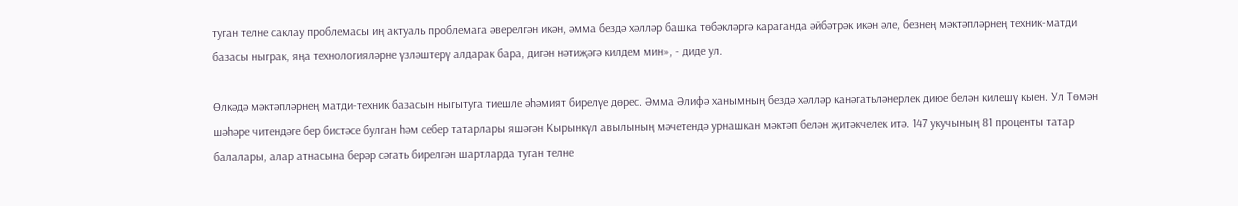туган телне саклау проблемасы иң актуаль проблемага әверелгән икән, әмма бездә хәлләр башка төбәкләргә караганда әйбәтрәк икән әле, безнең мәктәпләрнең техник-матди базасы ныграк, яңа технологияләрне үзләштерү алдарак бара, дигән нәтиҗәгә килдем мин», - диде ул.

Өлкәдә мәктәпләрнең матди-техник базасын ныгытуга тиешле әһәмият бирелүе дөрес. Әмма Әлифә ханымның бездә хәлләр канәгатьләнерлек диюе белән килешү кыен. Ул Төмән шәһәре читендәге бер бистәсе булган һәм себер татарлары яшәгән Кырынкүл авылының мәчетендә урнашкан мәктәп белән җитәкчелек итә. 147 укучының 81 проценты татар балалары, алар атнасына берәр сәгать бирелгән шартларда туган телне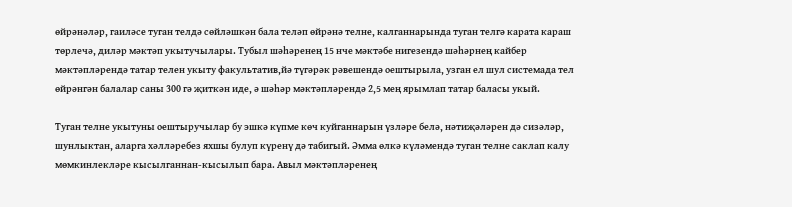өйрәнәләр, гаиләсе туган телдә сөйләшкән бала теләп өйрәнә телне, калганнарында туган телгә карата караш төрлечә, диләр мәктәп укытучылары. Тубыл шәһәренең 15 нче мәктәбе нигезендә шәһәрнең кайбер мәктәпләрендә татар телен укыту факультатив,йә түгәрәк рәвешендә оештырыла, узган ел шул системада тел өйрәнгән балалар саны 300 гә җиткән иде, ә шәһәр мәктәпләрендә 2,5 мең ярымлап татар баласы укый.

Туган телне укытуны оештыручылар бу эшкә күпме көч куйганнарын үзләре белә, нәтиҗәләрен дә сизәләр, шунлыктан, аларга хәлләребез яхшы булуп күренү дә табигый. Әмма өлкә күләмендә туган телне саклап калу мөмкинлекләре кысылганнан-кысылып бара. Авыл мәктәпләренең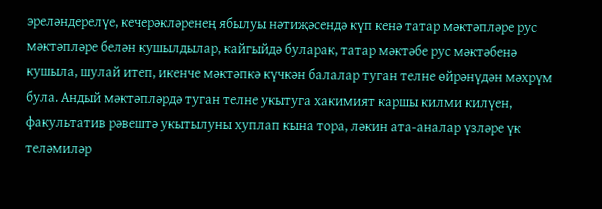эреләндерелүе, кечерәкләренең ябылуы нәтиҗәсендә күп кенә татар мәктәпләре рус мәктәпләре белән кушылдылар, кайгыйдә буларак, татар мәктәбе рус мәктәбенә кушыла, шулай итеп, икенче мәктәпкә күчкән балалар туган телне өйрәнүдән мәхрүм була. Андый мәктәпләрдә туган телне укытуга хакимият каршы килми килүен, факультатив рәвештә укытылуны хуплап кына тора, ләкин ата-аналар үзләре үк теләмиләр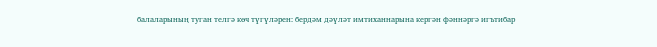балаларының туган телгә көч түгүләрен: бердәм дәүләт имтиханнарына кергән фәннәргә игътибар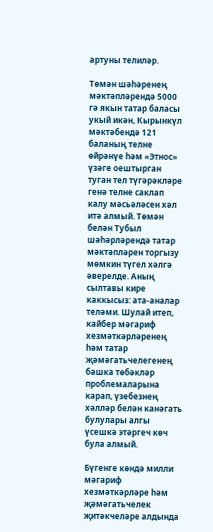артуны телиләр.

Төмән шәһәренең мәктәпләрендә 5000 гә якын татар баласы укый икән, Кырынкүл мәктәбендә 121 баланың телне өйрәнүе һәм «Этнос» үзәге оештырган туган тел түгәрәкләре генә телне саклап калу мәсьәләсен хәл итә алмый. Төмән белән Тубыл шәһәрләрендә татар мәктәпләрен торгызу мөмкин түгел хәлгә әверелде. Аның сылтавы кире каккысыз: ата-аналар теләми. Шулай итеп, кайбер мәгариф хезмәткәрләренең һәм татар җәмәгатьчелегенең башка төбәкләр проблемаларына карап, үзебезнең хәлләр белән канәгать булулары алгы үсешкә этәргеч көч була алмый.

Бүгенге көндә милли мәгариф хезмәткәрләре һәм җәмәгатьчелек җитәкчеләре алдында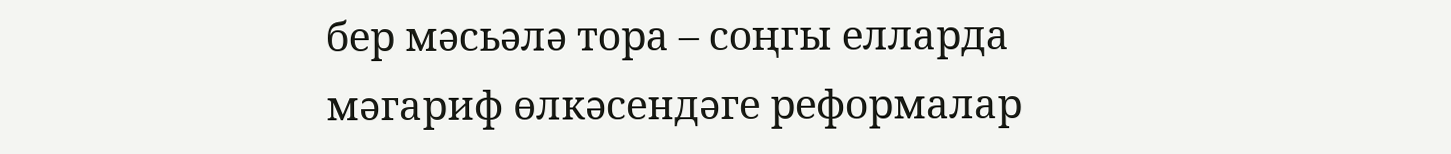бер мәсьәлә тора – соңгы елларда мәгариф өлкәсендәге реформалар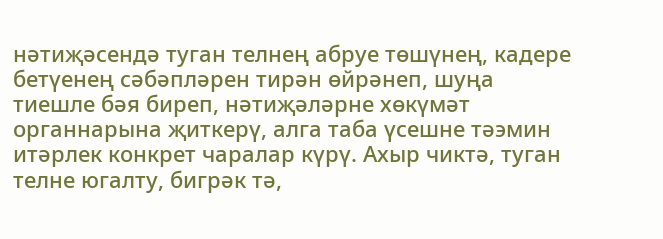нәтиҗәсендә туган телнең абруе төшүнең, кадере бетүенең сәбәпләрен тирән өйрәнеп, шуңа тиешле бәя биреп, нәтиҗәләрне хөкүмәт органнарына җиткерү, алга таба үсешне тәэмин итәрлек конкрет чаралар күрү. Ахыр чиктә, туган телне югалту, бигрәк тә,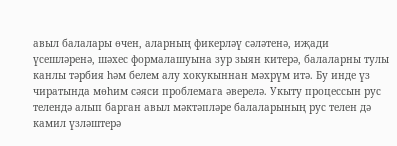авыл балалары өчен, аларның фикерләү сәләтенә, иҗади үсешләренә, шәхес формалашуына зур зыян китерә, балаларны тулы канлы тәрбия һәм белем алу хокукыннан мәхрүм итә. Бу инде үз чиратында мөһим сәяси проблемага әверелә. Укыту процессын рус телендә алып барган авыл мәктәпләре балаларының рус телен дә камил үзләштерә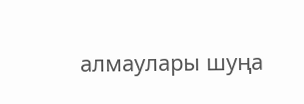алмаулары шуңа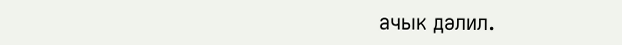ачык дәлил.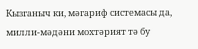Кызганыч ки, мәгариф системасы да, милли-мәдәни мохтәрият тә бу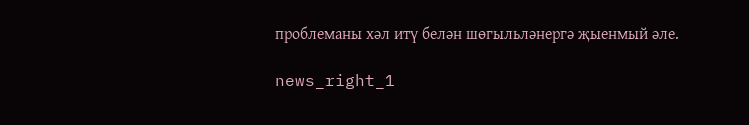проблеманы хәл итү белән шөгыльләнергә җыенмый әле.

news_right_1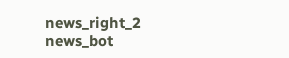news_right_2
news_bot